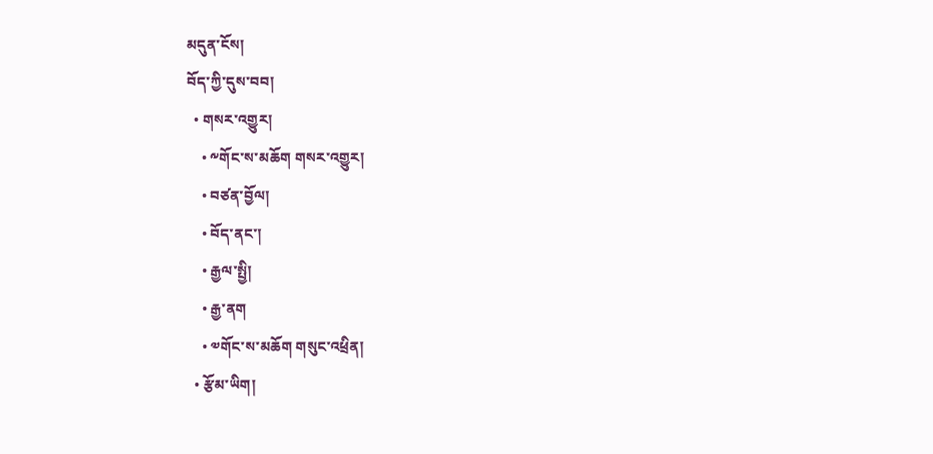མདུན་ངོས།
བོད་ཀྱི་དུས་བབ།
  • གསར་འགྱུར།
    • ༸གོང་ས་མཆོག གསར་འགྱུར།
    • བཙན་བྱོལ།
    • བོད་ནང་།
    • རྒྱལ་སྤྱི།
    • རྒྱ་ནག
    • ༧གོང་ས་མཆོག གསུང་འཕྲིན།
  • རྩོམ་ཡིག།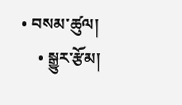• བསམ་ཚུལ།
    • སྒྱུར་རྩོམ།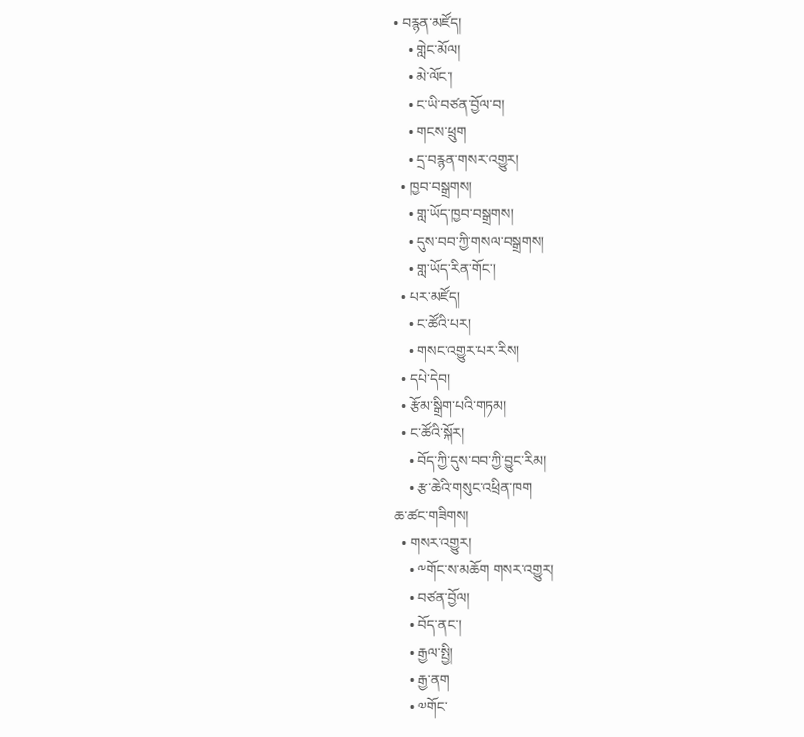• བརྙན་མཛོད།
    • གླེང་མོལ།
    • མེ་ལོང་།
    • ང་ཡི་བཙན་བྱོལ་བ།
    • གངས་ཕྲུག
    • དྲ་བརྙན་གསར་འགྱུར།
  • ཁྱབ་བསྒྲགས།
    • གླ་ཡོད་ཁྱབ་བསྒྲགས།
    • དུས་བབ་ཀྱི་གསལ་བསྒྲགས།
    • གླ་ཡོད་རིན་གོང་།
  • པར་མཛོད།
    • ང་ཚོའི་པར།
    • གསང་འགྱུར་པར་རིས།
  • དཔེ་དེབ།
  • རྩོམ་སྒྲིག་པའི་གཏམ།
  • ང་ཚོའི་སྐོར།
    • བོད་ཀྱི་དུས་བབ་ཀྱི་བྱུང་རིམ།
    • རྩ་ཆེའི་གསུང་འཕྲིན་ཁག
ཆ་ཚང་གཟིགས།
  • གསར་འགྱུར།
    • ༸གོང་ས་མཆོག གསར་འགྱུར།
    • བཙན་བྱོལ།
    • བོད་ནང་།
    • རྒྱལ་སྤྱི།
    • རྒྱ་ནག
    • ༧གོང་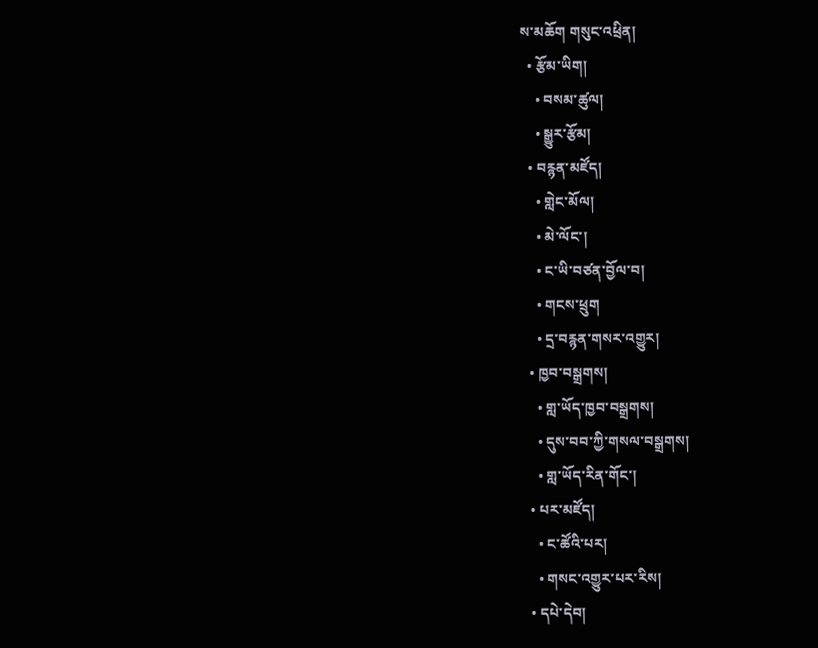ས་མཆོག གསུང་འཕྲིན།
  • རྩོམ་ཡིག།
    • བསམ་ཚུལ།
    • སྒྱུར་རྩོམ།
  • བརྙན་མཛོད།
    • གླེང་མོལ།
    • མེ་ལོང་།
    • ང་ཡི་བཙན་བྱོལ་བ།
    • གངས་ཕྲུག
    • དྲ་བརྙན་གསར་འགྱུར།
  • ཁྱབ་བསྒྲགས།
    • གླ་ཡོད་ཁྱབ་བསྒྲགས།
    • དུས་བབ་ཀྱི་གསལ་བསྒྲགས།
    • གླ་ཡོད་རིན་གོང་།
  • པར་མཛོད།
    • ང་ཚོའི་པར།
    • གསང་འགྱུར་པར་རིས།
  • དཔེ་དེབ།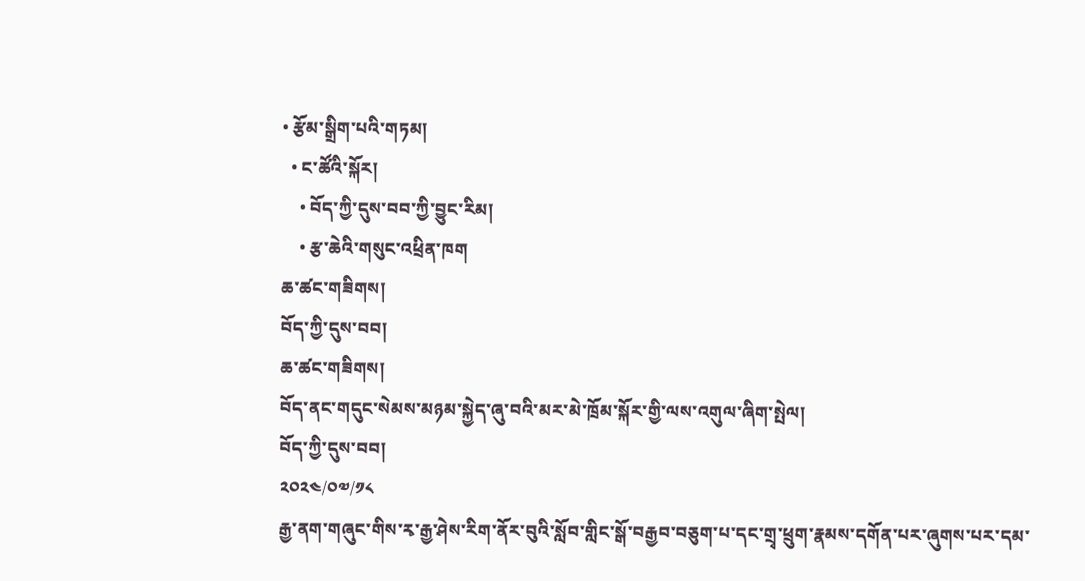• རྩོམ་སྒྲིག་པའི་གཏམ།
  • ང་ཚོའི་སྐོར།
    • བོད་ཀྱི་དུས་བབ་ཀྱི་བྱུང་རིམ།
    • རྩ་ཆེའི་གསུང་འཕྲིན་ཁག
ཆ་ཚང་གཟིགས།
བོད་ཀྱི་དུས་བབ།
ཆ་ཚང་གཟིགས།
བོད་ནང་གདུང་སེམས་མཉམ་སྐྱེད་ཞུ་བའི་མར་མེ་ཁྲོམ་སྐོར་གྱི་ལས་འགུལ་ཞིག་སྤེལ།
བོད་ཀྱི་དུས་བབ།
༢༠༢༤/༠༧/༡༨
རྒྱ་ནག་གཞུང་གིས་རྭ་རྒྱ་ཤེས་རིག་ནོར་བུའི་སློབ་གླིང་སྒོ་བརྒྱབ་བཅུག་པ་དང་གྲྭ་ཕྲུག་རྣམས་དགོན་པར་ཞུགས་པར་དམ་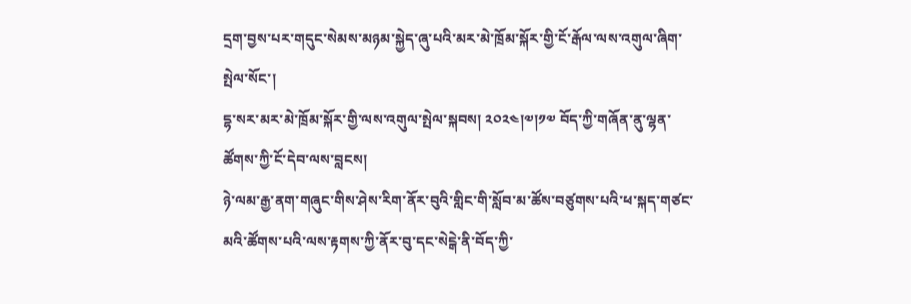དྲག་བྱས་པར་གདུང་སེམས་མཉམ་སྐྱེད་ཞུ་པའི་མར་མེ་ཁྲོམ་སྐོར་གྱི་ངོ་རྒོལ་ལས་འགུལ་ཞིག་སྤེལ་སོང་།
དྷ་སར་མར་མེ་ཁྲོམ་སྐོར་གྱི་ལས་འགུལ་སྤེལ་སྐབས། ༢༠༢༤།༧།༡༧ བོད་ཀྱི་གཞོན་ནུ་ལྷན་ཚོགས་ཀྱི་ངོ་དེབ་ལས་བླངས།
ཉེ་ལམ་རྒྱ་ནག་གཞུང་གིས་ཤེས་རིག་ནོར་བུའི་གླིང་གི་སློབ་མ་ཚོས་བཙུགས་པའི་ཕ་སྐད་གཙང་མའི་ཚོགས་པའི་ལས་རྟགས་ཀྱི་ནོར་བུ་དང་སེངྒེ་ནི་བོད་ཀྱི་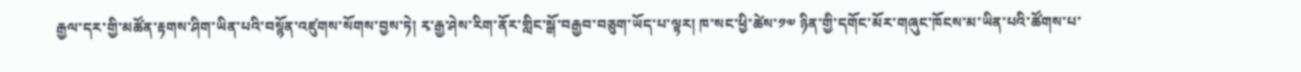རྒྱལ་དར་གྱི་མཚོན་རྟགས་ཤིག་ཡིན་པའི་བསྙོན་འཛུགས་སོགས་བྱས་ཏེ། རྭ་རྒྱ་ཤེས་རིག་ནོར་གླིང་སྒོ་བརྒྱབ་བཅུག་ཡོད་པ་ལྟར། ཁ་སང་ཕྱི་ཚེས་༡༧ ཉིན་གྱི་དགོང་མོར་གཞུང་ཁོངས་མ་ཡིན་པའི་ཚོགས་པ་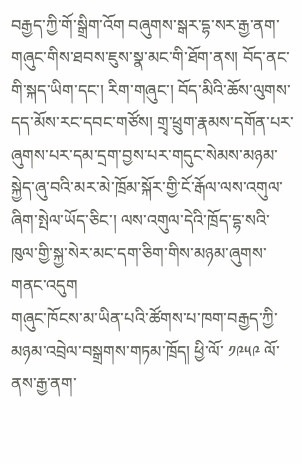བརྒྱད་ཀྱི་གོ་སྒྲིག་འོག བཞུགས་སྒར་དྷ་སར་རྒྱ་ནག་གཞུང་གིས་ཐབས་ཇུས་སྣ་མང་གི་ཐོག་ནས། བོད་ནང་གི་སྐད་ཡིག་དང་། རིག་གཞུང་། བོད་མིའི་ཆོས་ལུགས་དད་མོས་རང་དབང་གཙོས། གྲྭ་ཕྲུག་རྣམས་དགོན་པར་ཞུགས་པར་དམ་དྲག་བྱས་པར་གདུང་སེམས་མཉམ་སྐྱེད་ཞུ་བའི་མར་མེ་ཁྲོམ་སྐོར་གྱི་ངོ་རྒོལ་ལས་འགུལ་ཞིག་སྤེལ་ཡོད་ཅིང་། ལས་འགུལ་དེའི་ཁྲོད་དྷ་སའི་ཁུལ་གྱི་སྐྱ་སེར་མང་དག་ཅིག་གིས་མཉམ་ཞུགས་གནང་འདུག
གཞུང་ཁོངས་མ་ཡིན་པའི་ཚོགས་པ་ཁག་བརྒྱད་ཀྱི་མཉམ་འབྲེལ་བསྒྲགས་གཏམ་ཁྲོད། ཕྱི་ལོ་ ༡༩༥༩ ལོ་ནས་རྒྱ་ནག་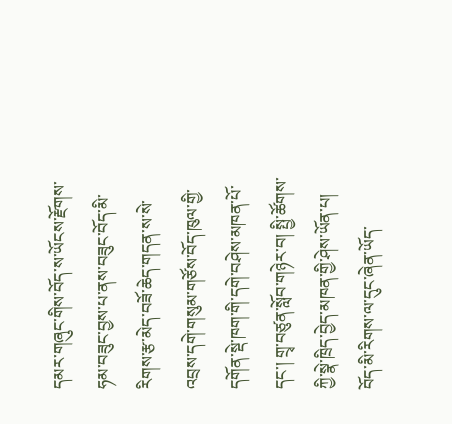དམར་གཞུང་གིས་བོད་ས་ཡོངས་རྫོགས་ཧམ་བཟུང་བྱས་པ་ནས་བཟུང་བོད་མི་རིགས་རྩ་མེད་བཟོ་ཆེད་གདན་ས་སེ་འབྲས་དགེ་གསུམ་གཙོས་བོད་ཁུལ་གྱི་དགོན་སྡེ་ཁག་གི་དགེ་བཤེས་མཁན་པོ་དང་། གྲྭ་བཙུན་སློབ་གཉེར་བ། སྤྱི་ཚོགས་ཀྱི་སྣེ་ཁྲིད་བྱེད་མཁན་གྱི་ཤེས་ཡོན་པ། བོད་མི་རིགས་ལ་དུང་ཞེན་ཡོད་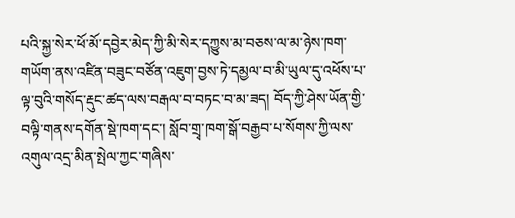པའི་སྐྱ་སེར་ཕོ་མོ་དབྱེར་མེད་ཀྱི་མི་སེར་དཀྱུས་མ་བཅས་ལ་མ་ཉེས་ཁག་གཡོག་ནས་འཛིན་བཟུང་བཙོན་འཇུག་བྱས་ཏེ་དམྱལ་བ་མི་ཡུལ་དུ་འཕོས་པ་ལྟ་བུའི་གསོད་རྡུང་ཚད་ལས་བརྒལ་བ་བཏང་བ་མ་ཟད། བོད་ཀྱི་ཤེས་ཡོན་གྱི་བལྟི་གནས་དགོན་སྡེ་ཁག་དང་། སློབ་གྲྭ་ཁག་སྒོ་བརྒྱབ་པ་སོགས་ཀྱི་ལས་འགུལ་འདྲ་མིན་སྤེལ་ཀྱང་གཞིས་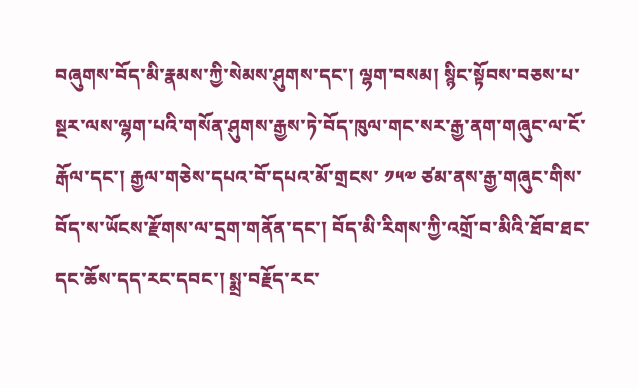བཞུགས་བོད་མི་རྣམས་ཀྱི་སེམས་ཤུགས་དང་། ལྷག་བསམ། སྙིང་སྟོབས་བཅས་པ་སྔར་ལས་ལྷག་པའི་གསོན་ཤུགས་རྒྱས་ཏེ་བོད་ཁུལ་གང་སར་རྒྱ་ནག་གཞུང་ལ་ངོ་རྒོལ་དང་། རྒྱལ་གཅེས་དཔའ་བོ་དཔའ་མོ་གྲངས་ ༡༥༧ ཙམ་ནས་རྒྱ་གཞུང་གིས་བོད་ས་ཡོངས་རྫོགས་ལ་དྲག་གནོན་དང་། བོད་མི་རིགས་ཀྱི་འགྲོ་བ་མིའི་ཐོབ་ཐང་དང་ཆོས་དད་རང་དབང་། སྨྲ་བརྗོད་རང་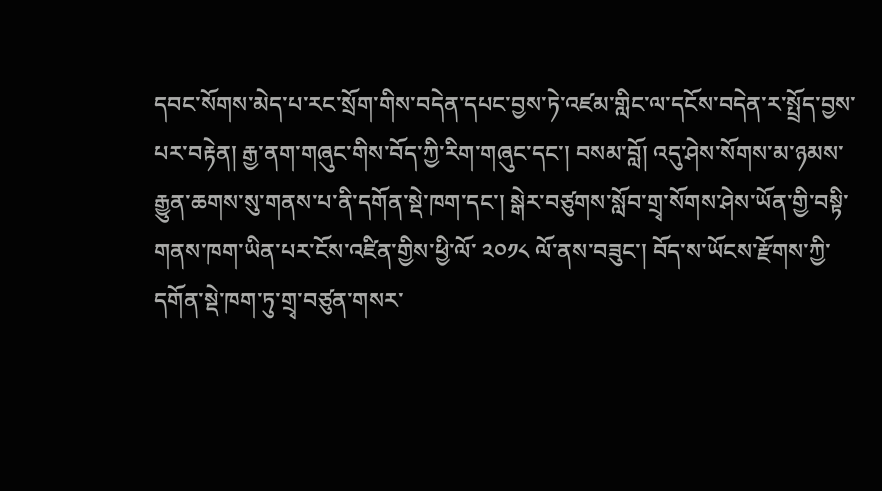དབང་སོགས་མེད་པ་རང་སྲོག་གིས་བདེན་དཔང་བྱས་ཏེ་འཛམ་གླིང་ལ་དངོས་བདེན་ར་སྤྲོད་བྱས་པར་བརྟེན། རྒྱ་ནག་གཞུང་གིས་བོད་ཀྱི་རིག་གཞུང་དང་། བསམ་བློ། འདུ་ཤེས་སོགས་མ་ཉམས་རྒྱུན་ཆགས་སུ་གནས་པ་ནི་དགོན་སྡེ་ཁག་དང་། སྒེར་བཙུགས་སློབ་གྲྭ་སོགས་ཤེས་ཡོན་གྱི་བསྟི་གནས་ཁག་ཡིན་པར་ངོས་འཛིན་གྱིས་ཕྱི་ལོ་ ༢༠༡༨ ལོ་ནས་བཟུང་། བོད་ས་ཡོངས་རྫོགས་ཀྱི་དགོན་སྡེ་ཁག་ཏུ་གྲྭ་བཙུན་གསར་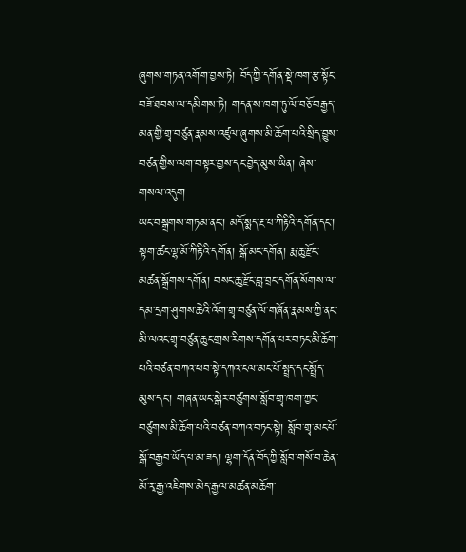ཞུགས་གཏན་འགོག་བྱས་ཏེ། བོད་ཀྱི་དགོན་སྡེ་ཁག་རྩ་སྟོང་བཟོ་ཐབས་ལ་དམིགས་ཏེ། གདན་ས་ཁག་ཏུ་ལོ་བཅོ་བརྒྱད་མན་གྱི་གྲྭ་བཙུན་རྣམས་འཛུལ་ཞུགས་མི་ཆོག་པའི་སྲིད་བྱུས་བཙན་གྱིས་ལག་བསྟར་བྱས་དང་བྱེད་མུས་ཡིན། ཞེས་གསལ་འདུག
ཡང་བསྒྲགས་གཏམ་ནང་། མདོ་སྨད་རྔ་པ་ཀིརྟིའི་དགོན་དང་། སྟག་ཚང་ལྷ་མོ་ཀིརྟིའི་དགོན། སྒོ་མང་དགོན། རྨ་ཆུ་རྫོང་མཚན་སྒྲོགས་དགོན། བསང་ཆུ་རྫོང་བླ་བྲང་དགོན་སོགས་ལ་དམ་དྲག་ཤུགས་ཆེའི་འོག་གྲྭ་བཙུན་ལོ་གཞོན་རྣམས་ཀྱི་ནང་མི་ལའང་གྲྭ་བཙུན་ཆུང་གྲས་རིགས་དགོན་པར་བཏང་མི་ཆོག་པའི་བཙན་བཀའ་ཕབ་སྟེ་དཀའ་ངལ་མང་པོ་སྤྲད་དང་སྤྲོད་མུས་དང་། གཞན་ཡང་སྒེར་བཙུགས་སློབ་གྲྭ་ཁག་ཀྱང་བཙུགས་མི་ཆོག་པའི་བཙན་བཀའ་བཏང་སྟེ། སློབ་གྲྭ་མང་པོ་སྒོ་བརྒྱབ་ཡོད་པ་མ་ཟད། ལྷག་དོན་བོད་ཀྱི་སློབ་གསོ་བ་ཆེན་མོ་རྭ་རྒྱ་འཇིགས་མེད་རྒྱལ་མཚན་མཆོག་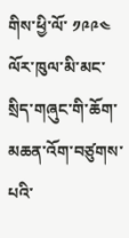གིས་ཕྱི་ལོ་ ༡༩༩༤ ལོར་ཁུལ་མི་མང་སྲིད་གཞུང་གི་ཆོག་མཆན་འོག་བཙུགས་པའི་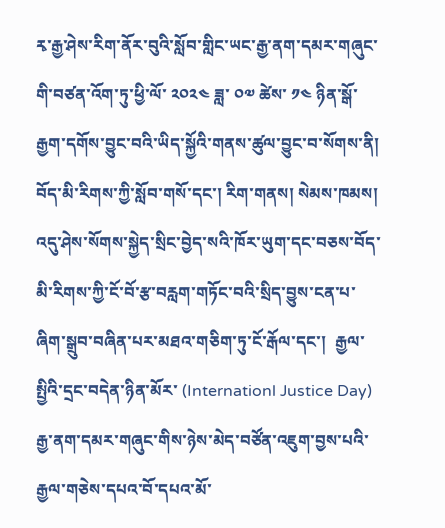རྭ་རྒྱ་ཤེས་རིག་ནོར་བུའི་སློབ་གླིང་ཡང་རྒྱ་ནག་དམར་གཞུང་གི་བཙན་འོག་ཏུ་ཕྱི་ལོ་ ༢༠༢༤ ཟླ་ ༠༧ ཚེས་ ༡༤ ཉིན་སྒོ་རྒྱག་དགོས་བྱུང་བའི་ཡིད་སྐྱོའི་གནས་ཚུལ་བྱུང་བ་སོགས་ནི། བོད་མི་རིགས་ཀྱི་སློབ་གསོ་དང་། རིག་གནས། སེམས་ཁམས། འདུ་ཤེས་སོགས་སྐྱེད་སྲིང་བྱེད་སའི་ཁོར་ཡུག་དང་བཅས་བོད་མི་རིགས་ཀྱི་ངོ་བོ་རྩ་བརླག་གཏོང་བའི་སྲིད་བྱུས་ངན་པ་ཞིག་སྒྲུབ་བཞིན་པར་མཐའ་གཅིག་ཏུ་ངོ་རྒོལ་དང་།  རྒྱལ་སྤྱིའི་དྲང་བདེན་ཉིན་མོར་ (Internationl Justice Day) རྒྱ་ནག་དམར་གཞུང་གིས་ཉེས་མེད་བཙོན་འཇུག་བྱས་པའི་རྒྱལ་གཅེས་དཔའ་བོ་དཔའ་མོ་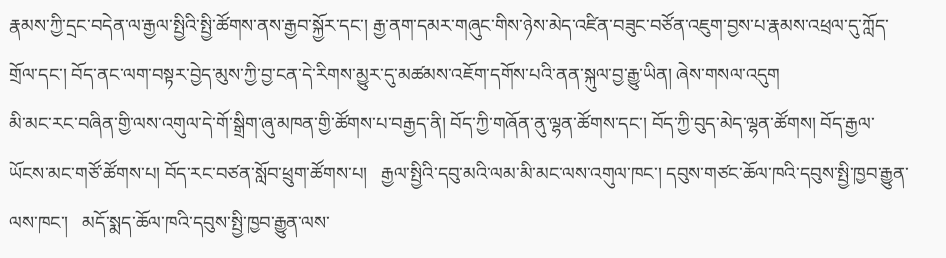རྣམས་ཀྱི་དྲང་བདེན་ལ་རྒྱལ་སྤྱིའི་སྤྱི་ཚོགས་ནས་རྒྱབ་སྐྱོར་དང་། རྒྱ་ནག་དམར་གཞུང་གིས་ཉེས་མེད་འཛིན་བཟུང་བཙོན་འཇུག་བྱས་པ་རྣམས་འཕྲལ་དུ་ཀློད་གྲོལ་དང་། བོད་ནང་ལག་བསྟར་བྱེད་མུས་ཀྱི་བྱ་ངན་དེ་རིགས་མྱུར་དུ་མཚམས་འཇོག་དགོས་པའི་ནན་སྐུལ་བྱ་རྒྱུ་ཡིན། ཞེས་གསལ་འདུག
མི་མང་རང་བཞིན་གྱི་ལས་འགུལ་དེ་གོ་སྒྲིག་ཞུ་མཁན་གྱི་ཚོགས་པ་བརྒྱད་ནི། བོད་ཀྱི་གཞོན་ནུ་ལྷན་ཚོགས་དང་། བོད་ཀྱི་བུད་མེད་ལྷན་ཚོགས། བོད་རྒྱལ་ཡོངས་མང་གཙོ་ཚོགས་པ། བོད་རང་བཙན་སློབ་ཕྲུག་ཚོགས་པ།   རྒྱལ་སྤྱིའི་དབུ་མའི་ལམ་མི་མང་ལས་འགུལ་ཁང་། དབུས་གཙང་ཆོལ་ཁའི་དབུས་སྤྱི་ཁྱབ་རྒྱུན་ལས་ཁང་།   མདོ་སྨད་ཆོལ་ཁའི་དབུས་སྤྱི་ཁྱབ་རྒྱུན་ལས་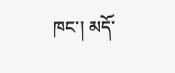ཁང་། མདོ་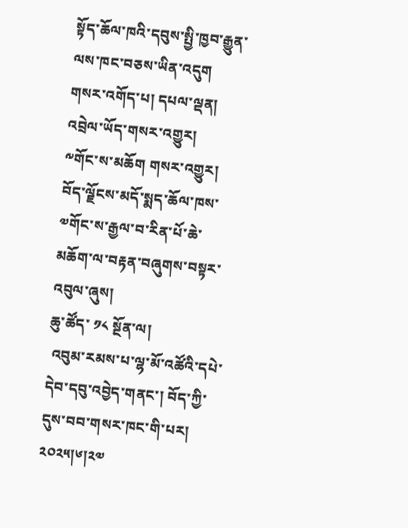སྟོད་ཆོལ་ཁའི་དབུས་སྤྱི་ཁྱབ་རྒྱུན་ལས་ཁང་བཅས་ཡིན་འདུག
གསར་འགོད་པ། དཔལ་ལྡན།
འབྲེལ་ཡོད་གསར་འགྱུར།
༸གོང་ས་མཆོག གསར་འགྱུར།
བོད་ལྗོངས་མདོ་སྨད་ཆོལ་ཁས་༧གོང་ས་རྒྱལ་བ་རིན་པོ་ཆེ་མཆོག་ལ་བརྟན་བཞུགས་བསྟར་འབུལ་ཞུས།
ཆུ་ཚོད་ ༡༨ སྔོན་ལ།
 འབུམ་རམས་པ་ལྷ་མོ་འཚོའི་དཔེ་དེབ་དབུ་འབྱེད་གནང་། བོད་ཀྱི་དུས་བབ་གསར་ཁང་གི་པར། ༢༠༢༥།༦།༢༧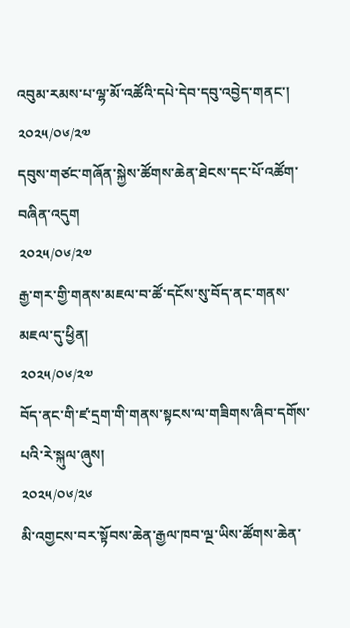འབུམ་རམས་པ་ལྷ་མོ་འཚོའི་དཔེ་དེབ་དབུ་འབྱེད་གནང་།
༢༠༢༥/༠༦/༢༧
དབུས་གཙང་གཞོན་སྐྱེས་ཚོགས་ཆེན་ཐེངས་དང་པོ་འཚོག་བཞིན་འདུག
༢༠༢༥/༠༦/༢༧
རྒྱ་གར་གྱི་གནས་མཇལ་བ་ཚོ་དངོས་སུ་བོད་ནང་གནས་མཇལ་དུ་ཕྱིན།
༢༠༢༥/༠༦/༢༧
བོད་ནང་གི་ཛ་དྲག་གི་གནས་སྟངས་ལ་གཟིགས་ཞིབ་དགོས་པའི་རེ་སྐུལ་ཞུས།
༢༠༢༥/༠༦/༢༦
མི་འགྱངས་བར་སྟོབས་ཆེན་རྒྱལ་ཁབ་ལྔ་ཡིས་ཚོགས་ཆེན་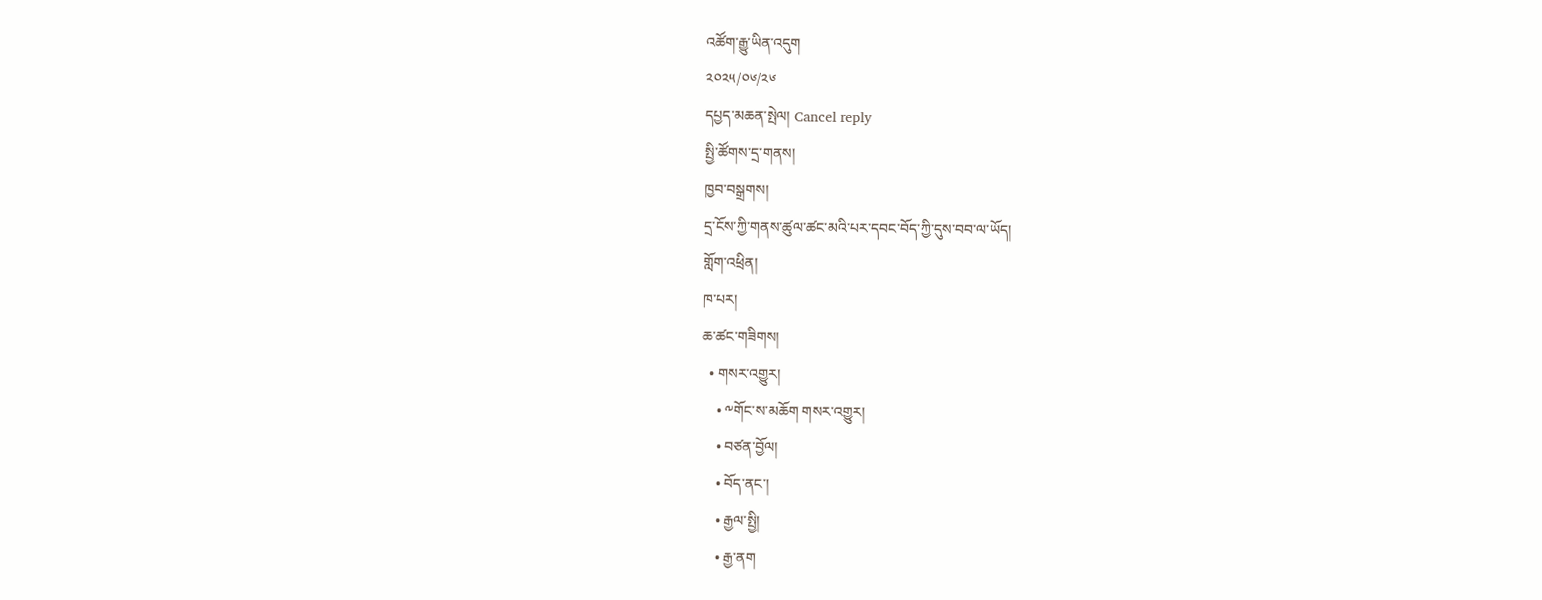འཚོག་རྒྱུ་ཡིན་འདུག
༢༠༢༥/༠༦/༢༦
དཔྱད་མཆན་སྤེལ། Cancel reply
སྤྱི་ཚོགས་དྲ་གནས།
ཁྱབ་བསྒྲགས།
དྲ་ངོས་ཀྱི་གནས་ཚུལ་ཚང་མའི་པར་དབང་བོད་ཀྱི་དུས་བབ་ལ་ཡོད།
གློག་འཕྲིན།
ཁ་པར།
ཆ་ཚང་གཟིགས།
  • གསར་འགྱུར།
    • ༸གོང་ས་མཆོག གསར་འགྱུར།
    • བཙན་བྱོལ།
    • བོད་ནང་།
    • རྒྱལ་སྤྱི།
    • རྒྱ་ནག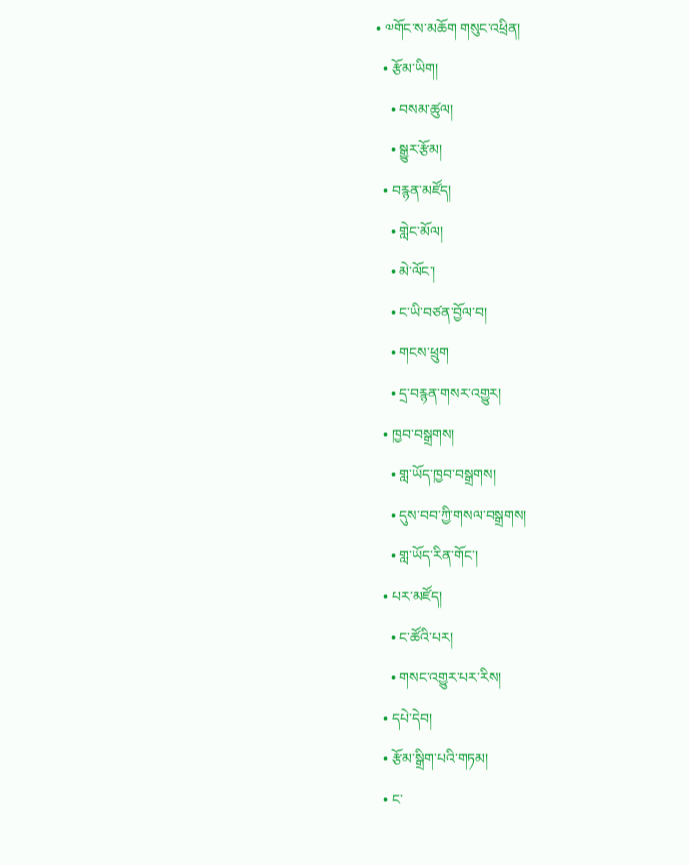• ༧གོང་ས་མཆོག གསུང་འཕྲིན།
  • རྩོམ་ཡིག།
    • བསམ་ཚུལ།
    • སྒྱུར་རྩོམ།
  • བརྙན་མཛོད།
    • གླེང་མོལ།
    • མེ་ལོང་།
    • ང་ཡི་བཙན་བྱོལ་བ།
    • གངས་ཕྲུག
    • དྲ་བརྙན་གསར་འགྱུར།
  • ཁྱབ་བསྒྲགས།
    • གླ་ཡོད་ཁྱབ་བསྒྲགས།
    • དུས་བབ་ཀྱི་གསལ་བསྒྲགས།
    • གླ་ཡོད་རིན་གོང་།
  • པར་མཛོད།
    • ང་ཚོའི་པར།
    • གསང་འགྱུར་པར་རིས།
  • དཔེ་དེབ།
  • རྩོམ་སྒྲིག་པའི་གཏམ།
  • ང་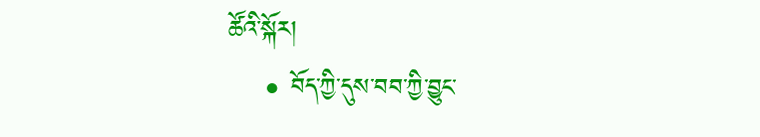ཚོའི་སྐོར།
    • བོད་ཀྱི་དུས་བབ་ཀྱི་བྱུང་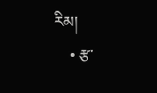རིམ།
    • རྩ་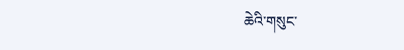ཆེའི་གསུང་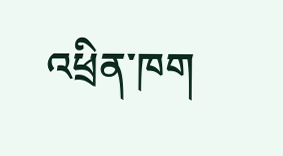འཕྲིན་ཁག